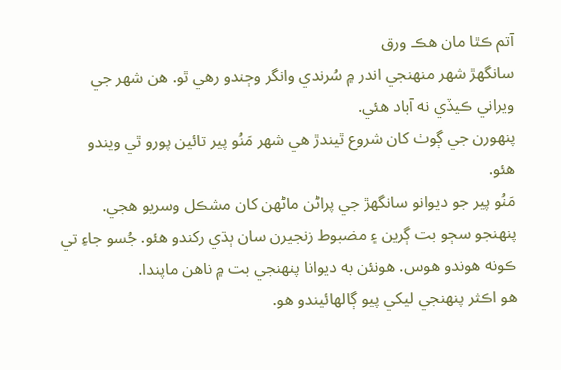آتم ڪٿا مان ھڪ ورق
سانگهڙ شھر منھنجي اندر ۾ سُرندي وانگر وڄندو رھي ٿو. ھن شھر جي ويراني ڪيڏي نه آباد ھئي.
پنھورن جي ڳوٺ کان شروع ٿيندڙ ھي شھر مَنُو پير تائين پورو ٿي ويندو ھئو.
مَنُو پير جو ديوانو سانگهڙ جي پراڻن ماڻهن کان مشڪل وسريو ھجي. پنھنجو سڄو بت ڳرين ۽ مضبوط زنجيرن سان ٻڌي رکندو ھئو. جُسو جاءِ تي ڪونه ھوندو ھوس. ھونئن به ديوانا پنھنجي بت ۾ ناھن ماپندا.
ھو اڪثر پنھنجي ليکي پيو ڳالهائيندو ھو.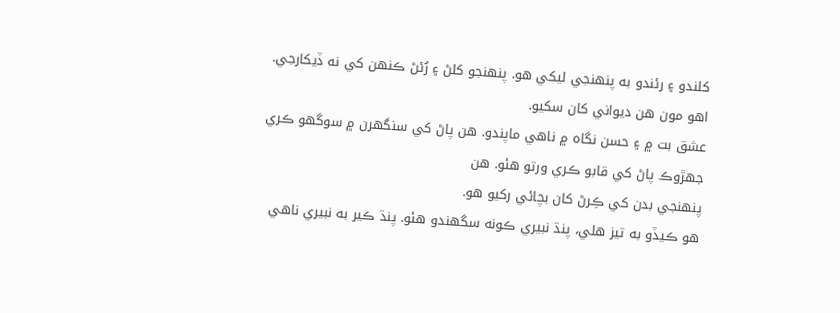کلندو ۽ رئندو به پنھنجي ليکي ھو. پنھنجو کلڻ ۽ رُئڻ ڪنھن کي نه ڏيکارجي. اھو مون ھن ديواني کان سکيو.
عشق بت ۾ ۽ حسن نگاه ۾ ناھي ماپندو. ھن پاڻ کي سنگهرن ۾ سوگهو ڪري جھڙوڪ پاڻ کي قابو ڪري ورتو ھئو. ھن
پنھنجي بدن کي ڪِرڻ کان بچائي رکيو ھو.
ھو ڪيڏو به تيز ھلي، پنڌ نبيري ڪونه سگهندو ھئو. پنڌ ڪير به نبيري ناھي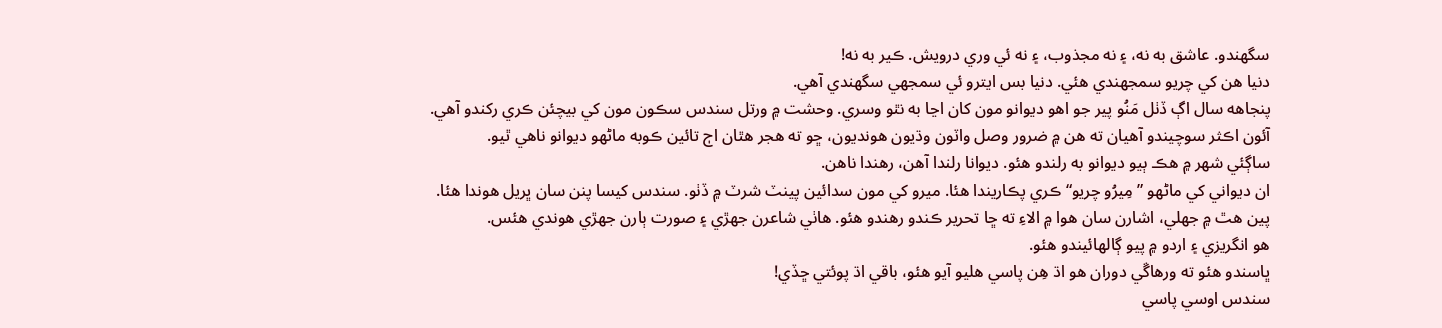سگهندو. عاشق به نه، ۽ نه مجذوب، ۽ نه ئي وري درويش. ڪير به نه!
دنيا ھن کي چريو سمجهندي ھئي. دنيا بس ايترو ئي سمجهي سگهندي آھي.
پنجاهه سال اڳ ڏٺل مَنُو پير جو اھو ديوانو مون کان اڃا به نٿو وسري. وحشت ۾ ورتل سندس سڪون مون کي بيچئن ڪري رکندو آھي. آئون اڪثر سوچيندو آھيان ته ھن ۾ ضرور وصل واٽون وڌيون ھونديون، ڇو ته ھجر ھٿان اڄ تائين ڪوبه ماڻهو ديوانو ناھي ٿيو.
ساڳئي شھر ۾ ھڪ ٻيو ديوانو به رلندو ھئو. ديوانا رلندا آھن، رھندا ناھن.
ان ديواني کي ماڻهو ”مِيرُو چريو“ ڪري پڪاريندا ھئا. ميرو کي مون سدائين پينٽ شرٽ ۾ ڏٺو. سندس کيسا پنن سان ڀريل ھوندا ھئا. پين ھٿ ۾ جهلي، اشارن سان ھوا ۾ الاءِ ته ڇا تحرير ڪندو رھندو ھئو. ھاٺي شاعرن جھڙي ۽ صورت ٻارن جھڙي ھوندي ھئس.
ھو انگريزي ۽ اردو ۾ پيو ڳالهائيندو ھئو.
ڀاسندو ھئو ته ورھاڱي دوران ھو اڌ ھِن پاسي ھليو آيو ھئو، باقي اڌ پوئتي ڇڏي!
سندس اوسي پاسي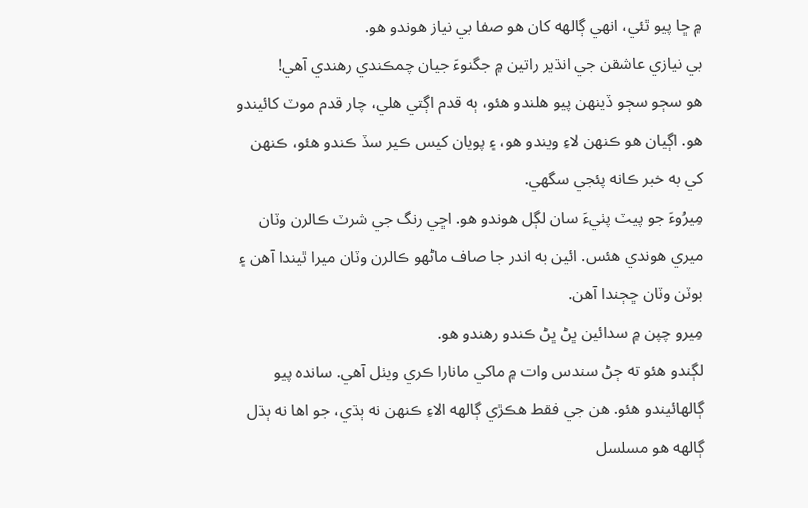۾ ڇا پيو ٿئي، انھي ڳالھه کان ھو صفا بي نياز ھوندو ھو.
بي نيازي عاشقن جي انڌير راتين ۾ جگنوءَ جیان چمڪندي رھندي آھي!
ھو سڄو سڄو ڏينھن پيو ھلندو ھئو، ٻه قدم اڳتي ھلي، چار قدم موٽ کائيندو ھو. اڳيان ھو ڪنھن لاءِ ويندو ھو، ۽ پويان کيس ڪير سڏ ڪندو ھئو، ڪنھن کي به خبر ڪانه پئجي سگهي.
مِيرُوءَ جو پيٽ پٺيءَ سان لڳل ھوندو ھو. اڇي رنگ جي شرٽ ڪالرن وٽان ميري ھوندي ھئس. ائين به اندر جا صاف ماڻهو ڪالرن وٽان ميرا ٿيندا آھن ۽ بوٽن وٽان ڇڄندا آھن.
مِيرو چپن ۾ سدائين ڀڻ ڀڻ ڪندو رھندو ھو.
لڳندو ھئو ته ڄڻ سندس وات ۾ ماکي مانارا ڪري ويٺل آھي. سانده پيو ڳالهائيندو ھئو. ھن جي فقط ھڪڙي ڳالهه الاءِ ڪنھن نه ٻڌي، جو اھا نه ٻڌل ڳالهه ھو مسلسل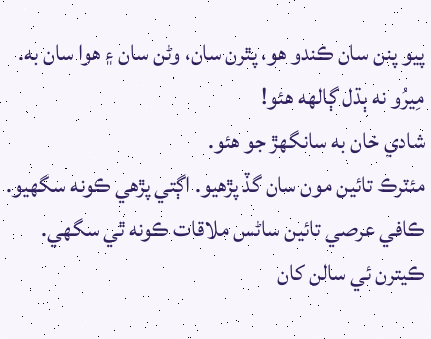پيو پنن سان ڪندو ھو، پٿرن سان، وڻن سان ۽ ھوا سان به.
مِيرُو نه ٻڌل ڳالهه ھئو!
شادي خان به سانگهڙ جو ھئو.
مئٽرڪ تائين مون سان گڏ پڙھيو. اڳتي پڙھي ڪونه سگهيو.
ڪافي عرصي تائين ساڻس ملاقات ڪونه ٿي سگهي.
ڪيترن ئي سالن کان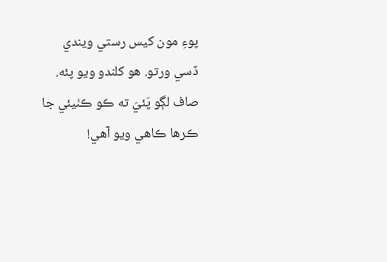پوءِ مون کيس رستي ويندي ڏسي ورتو. ھو کلندو ويو پئه.
صاف لڳو پَئيَ ته ڪو ڪٺيئي جا ڪرھا ڪاھي ويو آھي!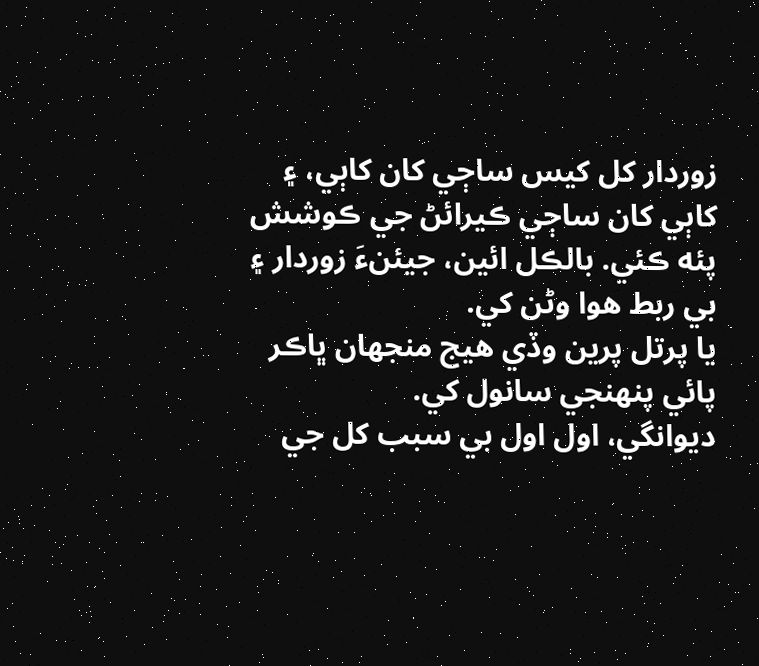زوردار کل کيس ساڄي کان کاٻي، ۽ کاٻي کان ساڄي ڪيرائڻ جي ڪوشش پئه ڪئي. بالڪل ائين، جيئنءَ زوردار ۽ بي ربط ھوا وڻن کي.
يا پرتل پرين وڏي ھيج منجهان ڀاڪر پائي پنھنجي سانول کي.
ديوانگي، اول اول بي سبب کل جي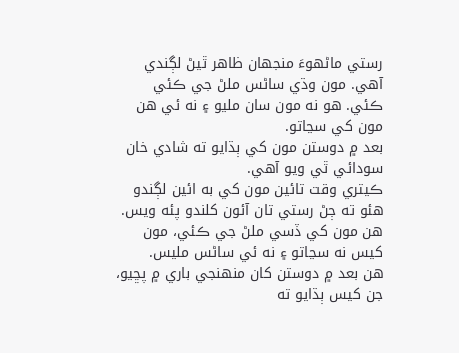رستي ماڻهوءَ منجهان ظاھر ٿيڻ لڳندي آھي. مون وڌي ساڻس ملڻ جي ڪئي ڪئي. ھو نه مون سان مليو ۽ نه ئي ھن مون کي سڃاتو.
بعد ۾ دوستن مون کي ٻڌايو ته شادي خان سودائي ٿي ويو آھي.
ڪيتري وقت تائين مون کي به ائين لڳندو ھئو ته ڄڻ رستي تان آئون کلندو پئه ويس. ھن مون کي ڏسي ملڻ جي ڪئي، مون کيس نه سڃاتو ۽ نه ئي ساڻس مليس.
ھن بعد ۾ دوستن کان منھنجي باري ۾ پڇيو، جن کيس ٻڌايو ته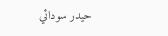حيدر سودائي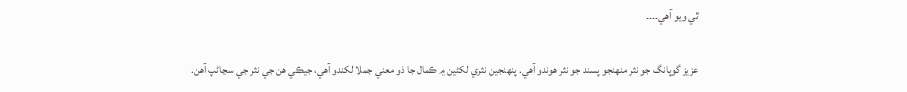ٿي ويو آھي۔۔۔۔

عزيز گوپانگ جو نثر منهنجو پسند جو نثر ھوندو آھي. پنھنجين نثري لکڻين ۾ ڪمال جا ذو معني جملا لکندو آھي، جيڪي ھن جي نثر جي سڃاڻپ آهن.